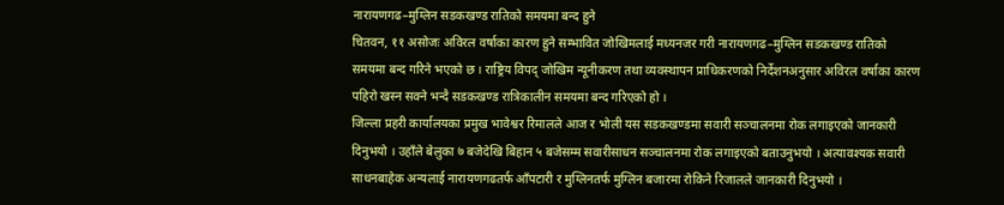नारायणगढ–मुग्लिन सडकखण्ड रातिको समयमा बन्द हुने
चितवन, ११ असोजः अविरल वर्षाका कारण हुने सम्भावित जोखिमलाई मध्यनजर गरी नारायणगढ–मुग्लिन सडकखण्ड रातिको समयमा बन्द गरिने भएको छ । राष्ट्रिय विपद् जोखिम न्यूनीकरण तथा व्यवस्थापन प्राधिकरणको निर्देशनअनुसार अविरल वर्षाका कारण पहिरो खस्न सक्ने भन्दै सडकखण्ड रात्रिकालीन समयमा बन्द गरिएको हो ।
जिल्ला प्रहरी कार्यालयका प्रमुख भावेश्वर रिमालले आज र भोली यस सडकखण्डमा सवारी सञ्चालनमा रोक लगाइएको जानकारी दिनुभयो । उहाँले बेलुका ७ बजेदेखि बिहान ५ बजेसम्म सवारीसाधन सञ्चालनमा रोक लगाइएको बताउनुभयो । अत्यावश्यक सवारी साधनबाहेक अन्यलाई नारायणगढतर्फ आँपटारी र मुग्लिनतर्फ मुग्लिन बजारमा रोकिने रिजालले जानकारी दिनुभयो ।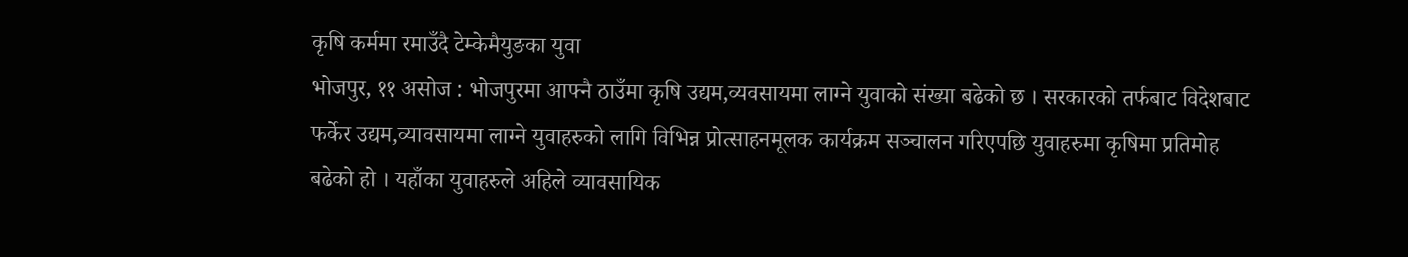कृषि कर्ममा रमाउँदै टेम्केमैयुङका युवा
भोजपुर, ११ असोज : भोजपुरमा आफ्नै ठाउँमा कृषि उद्यम,व्यवसायमा लाग्ने युवाको संख्या बढेको छ । सरकारको तर्फबाट विदेशबाट फर्केर उद्यम,व्यावसायमा लाग्ने युवाहरुको लागि विभिन्न प्रोत्साहनमूलक कार्यक्रम सञ्चालन गरिएपछि युवाहरुमा कृषिमा प्रतिमोह बढेको हो । यहाँका युवाहरुले अहिले व्यावसायिक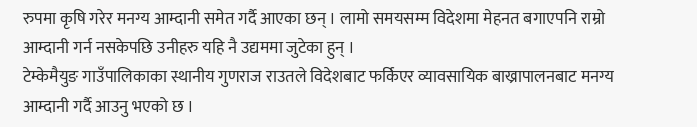रुपमा कृषि गरेर मनग्य आम्दानी समेत गर्दै आएका छन् । लामो समयसम्म विदेशमा मेहनत बगाएपनि राम्रो आम्दानी गर्न नसकेपछि उनीहरु यहि नै उद्यममा जुटेका हुन् ।
टेम्केमैयुङ गाउँपालिकाका स्थानीय गुणराज राउतले विदेशबाट फर्किएर व्यावसायिक बाख्रापालनबाट मनग्य आम्दानी गर्दै आउनु भएको छ ।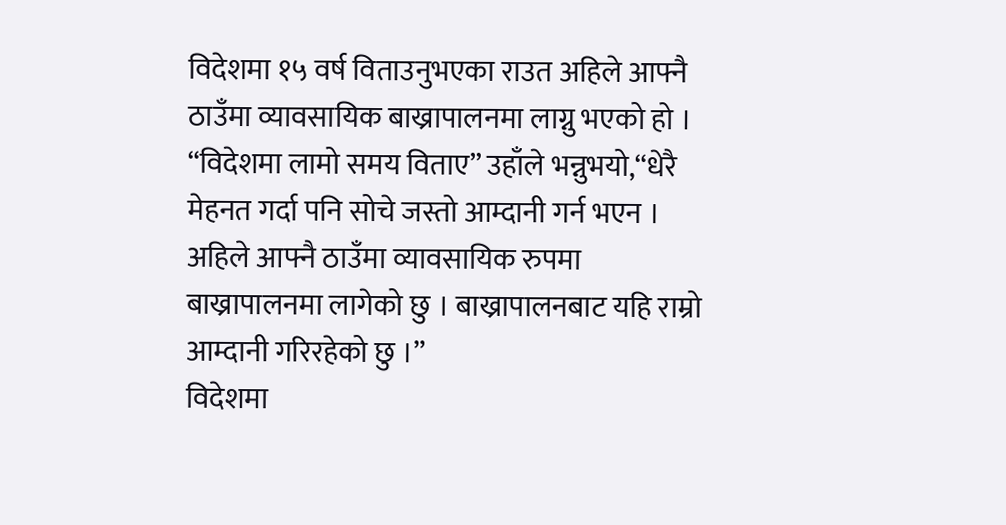विदेशमा १५ वर्ष विताउनुभएका राउत अहिले आफ्नै ठाउँमा व्यावसायिक बाख्रापालनमा लाग्नु भएको हो । “विदेशमा लामो समय विताए” उहाँले भन्नुभयो,“धेरै मेहनत गर्दा पनि सोचे जस्तो आम्दानी गर्न भएन । अहिले आफ्नै ठाउँमा व्यावसायिक रुपमा बाख्रापालनमा लागेको छु । बाख्रापालनबाट यहि राम्रो आम्दानी गरिरहेको छु ।”
विदेशमा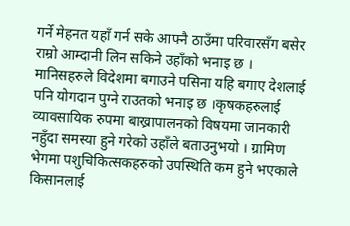गर्ने मेहनत यहाँ गर्न सके आफ्नै ठाउँमा परिवारसँग बसेर राम्रो आम्दानी लिन सकिने उहाँको भनाइ छ । मानिसहरुले विदेशमा बगाउने पसिना यहि बगाए देशलाई पनि योगदान पुग्ने राउतको भनाइ छ ।कृषकहरुलाई व्यावसायिक रुपमा बाख्रापालनको विषयमा जानकारी नहुँदा समस्या हुने गरेको उहाँले बताउनुभयो । ग्रामिण भेगमा पशुचिकित्सकहरुको उपस्थिति कम हुने भएकाले किसानलाई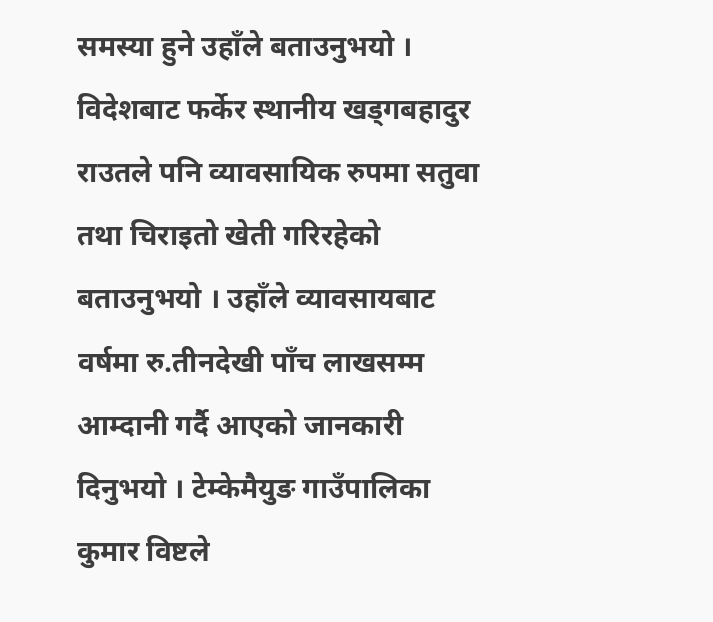समस्या हुने उहाँले बताउनुभयो ।
विदेशबाट फर्केर स्थानीय खड्गबहादुर राउतले पनि व्यावसायिक रुपमा सतुवा तथा चिराइतो खेती गरिरहेको बताउनुभयो । उहाँले व्यावसायबाट वर्षमा रु.तीनदेखी पाँच लाखसम्म आम्दानी गर्दै आएको जानकारी दिनुभयो । टेम्केमैयुङ गाउँपालिका कुमार विष्टले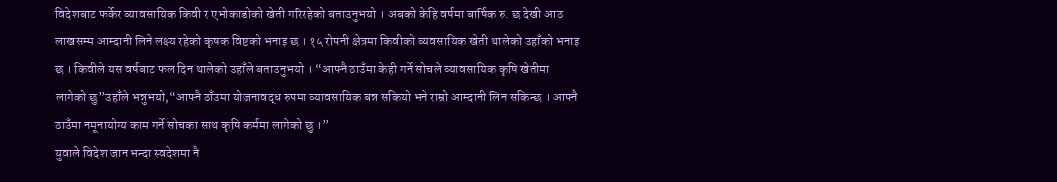विदेशबाट फर्केर व्यावसायिक किवी र एभोकाडोको खेती गरिरहेको बताउनुभयो । अबको केहि वर्षमा बार्षिक रु. छ देखी आठ लाखसम्म आम्दानी लिने लक्ष्य रहेको कृषक विष्टको भनाइ छ । १५ रोपनी क्षेत्रमा किवीको व्यवसायिक खेती थालेको उहाँको भनाइ छ । किवीले यस वर्षबाट फल दिन थालेको उहाँले बताउनुभयो । “आफ्नै ठाउँमा केही गर्ने सोचले व्यावसायिक कृषि खेतीमा लागेको छु”उहाँले भन्नुभयो,“आफ्नै ठाँउमा योजनावद्ध रुपमा व्यावसायिक बन्न सकियो भने राम्रो आम्दानी लिन सकिन्छ । आफ्नै ठाउँमा नमूनायोग्य काम गर्ने सोचका साथ कृषि कर्ममा लागेको छु ।”
युवाले विदेश जान भन्दा स्वदेशमा नै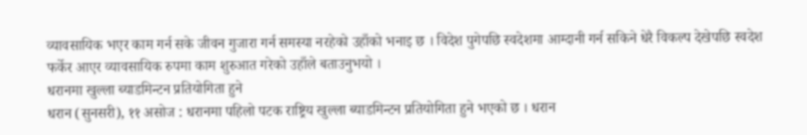व्यावसायिक भएर काम गर्न सके जीवन गुजारा गर्न समस्या नरहेको उहाँको भनाइ छ । विदेश पुगेपछि स्वदेशमा आम्दानी गर्न सकिने धेरै विकल्प देखेपछि स्वदेश फर्केर आएर व्यावसायिक रुपमा काम शुरुआत गरेको उहाँले बताउनुभयो ।
धरानमा खुल्ला ब्याडमिन्टन प्रतियोगिता हुने
धरान (सुनसरी), ११ असोज : धरानमा पहिलो पटक राष्ट्रिय खुल्ला ब्याडमिन्टन प्रतियोगिता हुने भएको छ । धरान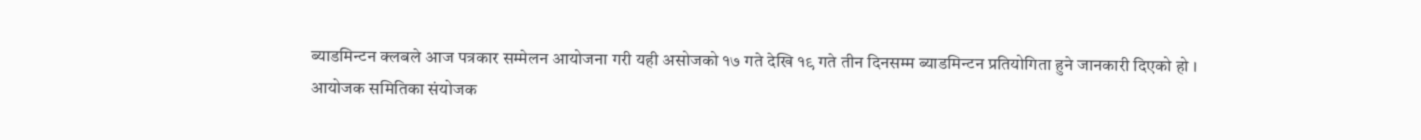ब्याडमिन्टन क्लबले आज पत्रकार सम्मेलन आयोजना गरी यही असोजको १७ गते देखि १९ गते तीन दिनसम्म ब्याडमिन्टन प्रतियोगिता हुने जानकारी दिएको हो ।
आयोजक समितिका संयोजक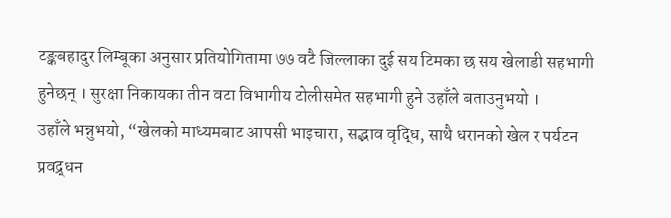टङ्कबहादुर लिम्बूका अनुसार प्रतियोगितामा ७७ वटै जिल्लाका दुई सय टिमका छ सय खेलाडी सहभागी हुनेछन् । सुरक्षा निकायका तीन वटा विभागीय टोलीसमेत सहभागी हुने उहाँले बताउनुभयो ।
उहाँले भन्नुभयो, “खेलको माध्यमबाट आपसी भाइचारा, सद्भाव वृद्धि, साथै धरानको खेल र पर्यटन प्रवद्र्धन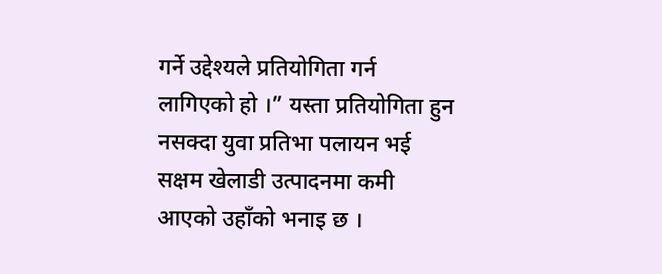गर्ने उद्देश्यले प्रतियोगिता गर्न लागिएको हो ।” यस्ता प्रतियोगिता हुन नसक्दा युवा प्रतिभा पलायन भई सक्षम खेलाडी उत्पादनमा कमी आएको उहाँको भनाइ छ ।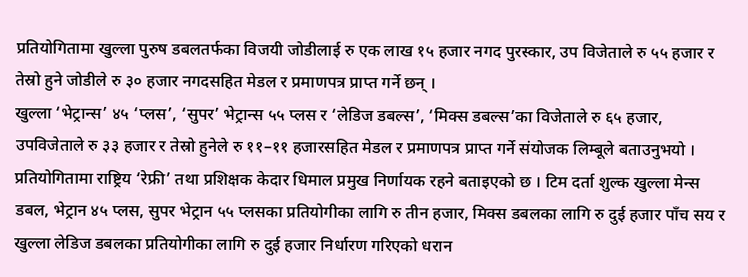प्रतियोगितामा खुल्ला पुरुष डबलतर्फका विजयी जोडीलाई रु एक लाख १५ हजार नगद पुरस्कार, उप विजेताले रु ५५ हजार र तेस्रो हुने जोडीले रु ३० हजार नगदसहित मेडल र प्रमाणपत्र प्राप्त गर्ने छन् ।
खुल्ला ‘भेट्रान्स’ ४५ ‘प्लस’, ‘सुपर’ भेट्रान्स ५५ प्लस र ‘लेडिज डबल्स’, ‘मिक्स डबल्स’का विजेताले रु ६५ हजार, उपविजेताले रु ३३ हजार र तेस्रो हुनेले रु ११–११ हजारसहित मेडल र प्रमाणपत्र प्राप्त गर्ने संयोजक लिम्बूले बताउनुभयो ।
प्रतियोगितामा राष्ट्रिय ‘रेफ्री’ तथा प्रशिक्षक केदार धिमाल प्रमुख निर्णायक रहने बताइएको छ । टिम दर्ता शुल्क खुल्ला मेन्स डबल, भेट्रान ४५ प्लस, सुपर भेट्रान ५५ प्लसका प्रतियोगीका लागि रु तीन हजार, मिक्स डबलका लागि रु दुई हजार पाँच सय र खुल्ला लेडिज डबलका प्रतियोगीका लागि रु दुई हजार निर्धारण गरिएको धरान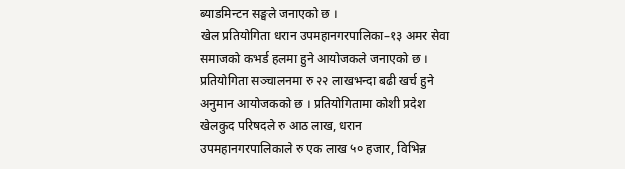ब्याडमिन्टन सङ्घले जनाएको छ ।
खेल प्रतियोगिता धरान उपमहानगरपालिका–१३ अमर सेवा समाजको कभर्ड हलमा हुने आयोजकले जनाएको छ । प्रतियोगिता सञ्चालनमा रु २२ लाखभन्दा बढी खर्च हुने अनुमान आयोजकको छ । प्रतियोगितामा कोशी प्रदेश खेलकुद परिषदले रु आठ लाख, धरान उपमहानगरपालिकाले रु एक लाख ५० हजार, विभिन्न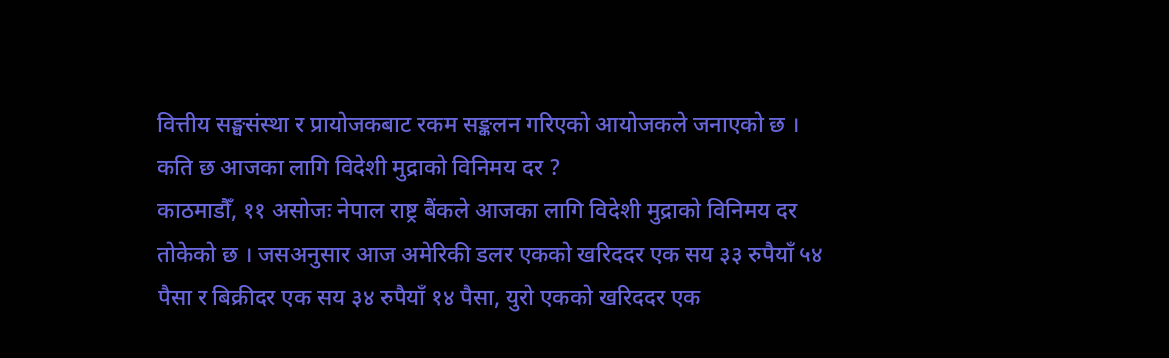वित्तीय सङ्घसंस्था र प्रायोजकबाट रकम सङ्कलन गरिएको आयोजकले जनाएको छ ।
कति छ आजका लागि विदेशी मुद्राको विनिमय दर ?
काठमाडौँ, ११ असोजः नेपाल राष्ट्र बैंकले आजका लागि विदेशी मुद्राको विनिमय दर तोकेको छ । जसअनुसार आज अमेरिकी डलर एकको खरिददर एक सय ३३ रुपैयाँ ५४ पैसा र बिक्रीदर एक सय ३४ रुपैयाँ १४ पैसा, युरो एकको खरिददर एक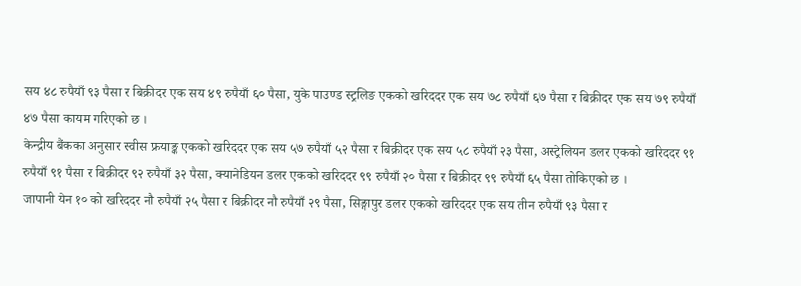सय ४८ रुपैयाँ ९३ पैसा र बिक्रीदर एक सय ४९ रुपैयाँ ६० पैसा, युके पाउण्ड स्ट्रलिङ एकको खरिददर एक सय ७८ रुपैयाँ ६७ पैसा र बिक्रीदर एक सय ७९ रुपैयाँ ४७ पैसा कायम गरिएको छ ।
केन्द्रीय बैंकका अनुसार स्वीस फ्रयाङ्क एकको खरिददर एक सय ५७ रुपैयाँ ५२ पैसा र बिक्रीदर एक सय ५८ रुपैयाँ २३ पैसा, अस्ट्रेलियन डलर एकको खरिददर ९१ रुपैयाँ ९१ पैसा र बिक्रीदर ९२ रुपैयाँ ३२ पैसा, क्यानेडियन डलर एकको खरिददर ९९ रुपैयाँ २० पैसा र बिक्रीदर ९९ रुपैयाँ ६५ पैसा तोकिएको छ ।
जापानी येन १० को खरिददर नौ रुपैयाँ २५ पैसा र बिक्रीदर नौ रुपैयाँ २९ पैसा, सिङ्गापुर डलर एकको खरिददर एक सय तीन रुपैयाँ ९३ पैसा र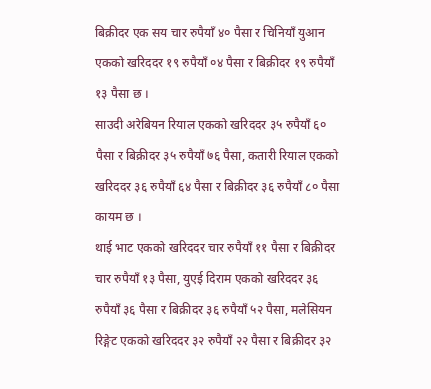बिक्रीदर एक सय चार रुपैयाँ ४० पैसा र चिनियाँ युआन एकको खरिददर १९ रुपैयाँ ०४ पैसा र बिक्रीदर १९ रुपैयाँ १३ पैसा छ ।
साउदी अरेबियन रियाल एकको खरिददर ३५ रुपैयाँ ६० पैसा र बिक्रीदर ३५ रुपैयाँ ७६ पैसा, कतारी रियाल एकको खरिददर ३६ रुपैयाँ ६४ पैसा र बिक्रीदर ३६ रुपैयाँ ८० पैसा कायम छ ।
थाई भाट एकको खरिददर चार रुपैयाँ ११ पैसा र बिक्रीदर चार रुपैयाँ १३ पैसा, युएई दिराम एकको खरिददर ३६ रुपैयाँ ३६ पैसा र बिक्रीदर ३६ रुपैयाँ ५२ पैसा, मलेसियन रिङ्गेट एकको खरिददर ३२ रुपैयाँ २२ पैसा र बिक्रीदर ३२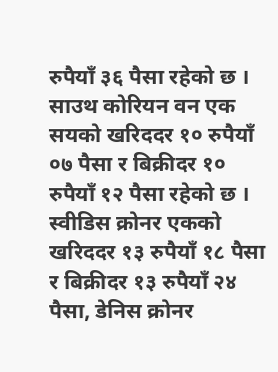रुपैयाँ ३६ पैसा रहेको छ ।
साउथ कोरियन वन एक सयको खरिददर १० रुपैयाँ
०७ पैसा र बिक्रीदर १० रुपैयाँ १२ पैसा रहेको छ । स्वीडिस क्रोनर एकको खरिददर १३ रुपैयाँ १८ पैसा र बिक्रीदर १३ रुपैयाँ २४ पैसा, डेनिस क्रोनर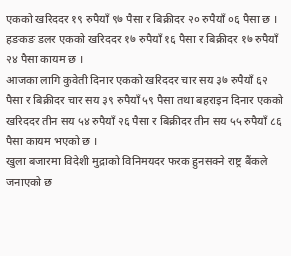एकको खरिददर १९ रुपैयाँ ९७ पैसा र बिक्रीदर २० रुपैयाँ ०६ पैसा छ । हङकङ डलर एकको खरिददर १७ रुपैयाँ १६ पैसा र बिक्रीदर १७ रुपैयाँ २४ पैसा कायम छ ।
आजका लागि कुवेती दिनार एकको खरिददर चार सय ३७ रुपैयाँ ६२ पैसा र बिक्रीदर चार सय ३९ रुपैयाँ ५९ पैसा तथा बहराइन दिनार एकको खरिददर तीन सय ५४ रुपैयाँ २६ पैसा र बिक्रीदर तीन सय ५५ रुपैयाँ ८६ पैसा कायम भएको छ ।
खुला बजारमा विदेशी मुद्राको विनिमयदर फरक हुनसक्ने राष्ट्र बैंकले जनाएको छ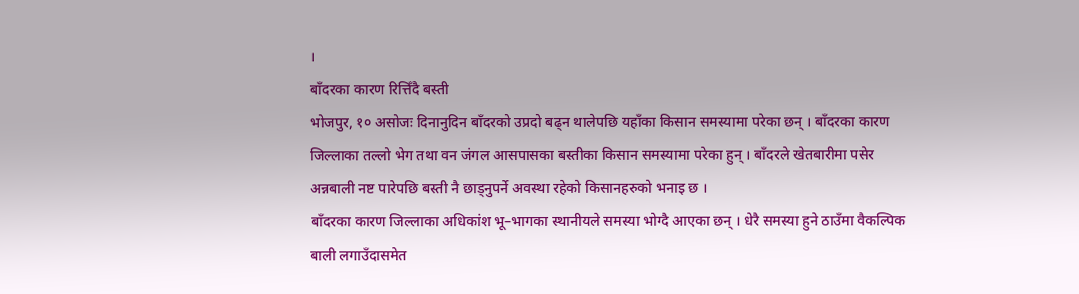।
बाँदरका कारण रित्तिँदै बस्ती
भोजपुर, १० असोजः दिनानुदिन बाँदरको उप्रदो बढ्न थालेपछि यहाँका किसान समस्यामा परेका छन् । बाँदरका कारण जिल्लाका तल्लो भेग तथा वन जंगल आसपासका बस्तीका किसान समस्यामा परेका हुन् । बाँदरले खेतबारीमा पसेर अन्नबाली नष्ट पारेपछि बस्ती नै छाड्नुपर्ने अवस्था रहेको किसानहरुको भनाइ छ ।
बाँदरका कारण जिल्लाका अधिकांश भू–भागका स्थानीयले समस्या भोग्दै आएका छन् । धेरै समस्या हुने ठाउँमा वैकल्पिक बाली लगाउँदासमेत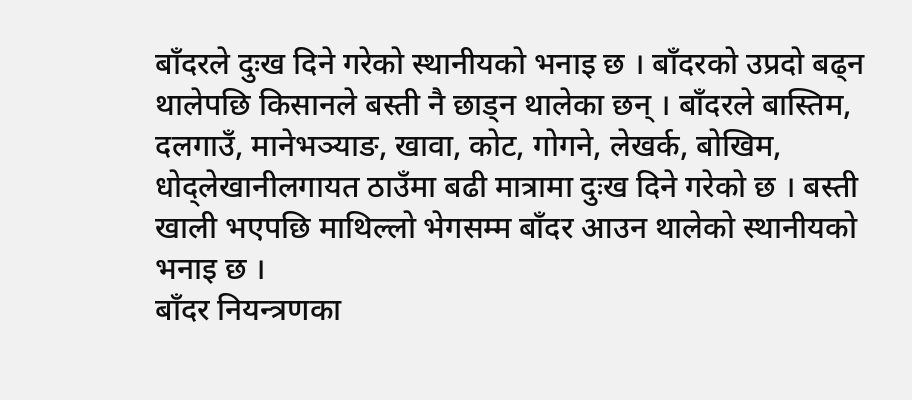बाँदरले दुःख दिने गरेको स्थानीयको भनाइ छ । बाँदरको उप्रदो बढ्न थालेपछि किसानले बस्ती नै छाड्न थालेका छन् । बाँदरले बास्तिम, दलगाउँ, मानेभञ्याङ, खावा, कोट, गोगने, लेखर्क, बोखिम, धोद्लेखानीलगायत ठाउँमा बढी मात्रामा दुःख दिने गरेको छ । बस्ती खाली भएपछि माथिल्लो भेगसम्म बाँदर आउन थालेको स्थानीयको भनाइ छ ।
बाँदर नियन्त्रणका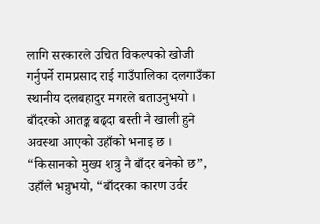लागि सरकारले उचित विकल्पको खोजी गर्नुपर्ने रामप्रसाद राई गाउँपालिका दलगाउँका स्थानीय दलबहादुर मगरले बताउनुभयो । बाँदरको आतङ्क बढ्दा बस्ती नै खाली हुने अवस्था आएको उहाँको भनाइ छ । “किसानको मुख्य शत्रु नै बाँदर बनेको छ”, उहाँले भन्नुभयो, “बाँदरका कारण उर्वर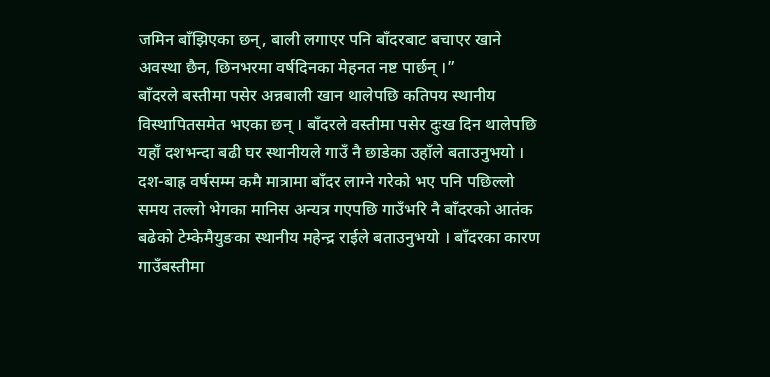जमिन बाँझिएका छन्, बाली लगाएर पनि बाँदरबाट बचाएर खाने अवस्था छैन, छिनभरमा वर्षदिनका मेहनत नष्ट पार्छन् ।”
बाँदरले बस्तीमा पसेर अन्नबाली खान थालेपछि कतिपय स्थानीय विस्थापितसमेत भएका छन् । बाँदरले वस्तीमा पसेर दुःख दिन थालेपछि यहाँ दशभन्दा बढी घर स्थानीयले गाउँ नै छाडेका उहाँले बताउनुभयो । दश-बाह्र वर्षसम्म कमै मात्रामा बाँदर लाग्ने गरेको भए पनि पछिल्लो समय तल्लो भेगका मानिस अन्यत्र गएपछि गाउँभरि नै बाँदरको आतंक बढेको टेम्केमैयुङका स्थानीय महेन्द्र राईले बताउनुभयो । बाँदरका कारण गाउँबस्तीमा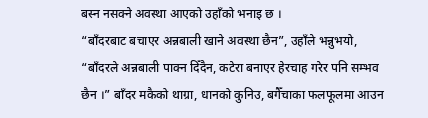बस्न नसक्ने अवस्था आएको उहाँको भनाइ छ ।
“बाँदरबाट बचाएर अन्नबाली खाने अवस्था छैन”, उहाँले भन्नुभयो, “बाँदरले अन्नबाली पाक्न दिँदैन, कटेरा बनाएर हेरचाह गरेर पनि सम्भव छैन ।” बाँदर मकैको थाग्रा, धानको कुनिउ, बगैँचाका फलफूलमा आउन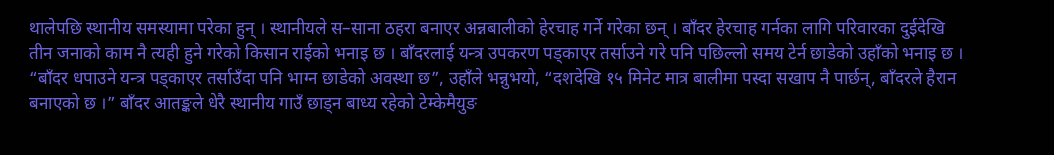थालेपछि स्थानीय समस्यामा परेका हुन् । स्थानीयले स–साना ठहरा बनाएर अन्नबालीको हेरचाह गर्ने गरेका छन् । बाँदर हेरचाह गर्नका लागि परिवारका दुईदेखि तीन जनाको काम नै त्यही हुने गरेको किसान राईको भनाइ छ । बाँदरलाई यन्त्र उपकरण पड्काएर तर्साउने गरे पनि पछिल्लो समय टेर्न छाडेको उहाँको भनाइ छ ।
“बाँदर धपाउने यन्त्र पड्काएर तर्साउँदा पनि भाग्न छाडेको अवस्था छ”, उहाँले भन्नुभयो, “दशदेखि १५ मिनेट मात्र बालीमा पस्दा सखाप नै पार्छन्, बाँदरले हैरान बनाएको छ ।” बाँदर आतङ्कले धेरै स्थानीय गाउँ छाड्न बाध्य रहेको टेम्केमैयुङ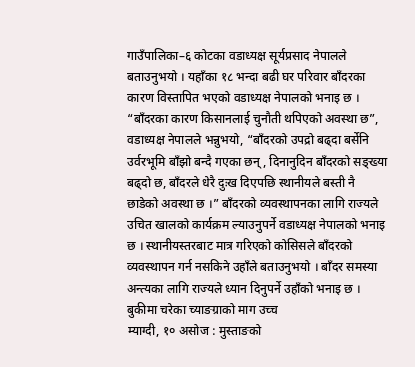गाउँपालिका–६ कोटका वडाध्यक्ष सूर्यप्रसाद नेपालले बताउनुभयो । यहाँका १८ भन्दा बढी घर परिवार बाँदरका कारण विस्तापित भएको वडाध्यक्ष नेपालको भनाइ छ ।
“बाँदरका कारण किसानलाई चुनौती थपिएको अवस्था छ”, वडाध्यक्ष नेपालले भन्नुभयो, “बाँदरको उपद्रो बढ्दा बर्सेनि उर्वरभूमि बाँझो बन्दै गएका छन्, दिनानुदिन बाँदरको सङ्ख्या बढ्दो छ, बाँदरले धेरै दुःख दिएपछि स्थानीयले बस्ती नै छाडेको अवस्था छ ।” बाँदरको व्यवस्थापनका लागि राज्यले उचित खालको कार्यक्रम ल्याउनुपर्ने वडाध्यक्ष नेपालको भनाइ छ । स्थानीयस्तरबाट मात्र गरिएको कोसिसले बाँदरको व्यवस्थापन गर्न नसकिने उहाँले बताउनुभयो । बाँदर समस्या अन्त्यका लागि राज्यले ध्यान दिनुपर्ने उहाँको भनाइ छ ।
बुकीमा चरेका च्याङग्राको माग उच्च
म्याग्दी, १० असोज : मुस्ताङको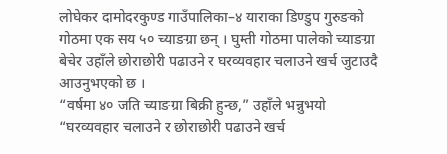लोघेकर दामोदरकुण्ड गाउँपालिका–४ याराका डिण्डुप गुरुङको गोठमा एक सय ५० च्याङग्रा छन् । घुम्ती गोठमा पालेको च्याङग्रा बेचेर उहाँले छोराछोरी पढाउने र घरव्यवहार चलाउने खर्च जुटाउदै आउनुभएको छ ।
“वर्षमा ४० जति च्याङग्रा बिक्री हुन्छ,” उहाँले भन्नुभयो “घरव्यवहार चलाउने र छोराछोरी पढाउने खर्च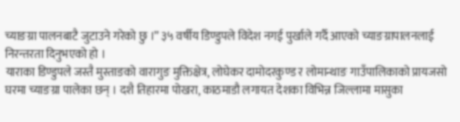च्याङग्रा पालनबाटै जुटाउने गरेको छु ।” ३५ वर्षीय डिण्डुपले विदेश नगई पुर्खाले गर्दै आएको च्याङग्रापालनलाई निरन्तरता दिनुभएको हो ।
याराका डिण्डुपले जस्तै मुस्ताङको वारागुङ मुक्तिक्षेत्र, लोघेकर दामोदरकुण्ड र लोमान्थाङ गाउँपालिकाको प्रायजसो घरमा च्याङग्रा पालेका छन् । दशै तिहारमा पोखरा, काठमाडौ लगायत देशका विभिन्न जिल्लामा मासुका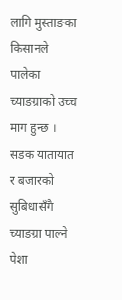लागि मुस्ताङका किसानले पालेका च्याङग्राको उच्च माग हुन्छ ।
सडक यातायात र बजारको सुबिधासँगै च्याङग्रा पाल्ने पेशा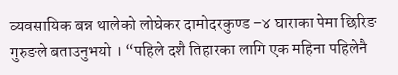व्यवसायिक बन्न थालेको लोघेकर दामोदरकुण्ड –४ घाराका पेमा छिरिङ गुरुङले बताउनुभयो । “पहिले दशै तिहारका लागि एक महिना पहिलेनै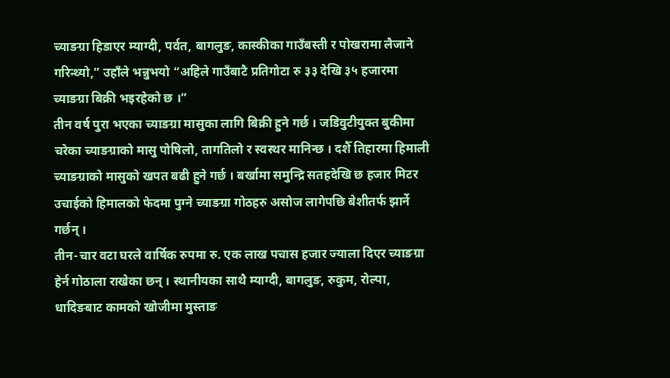च्याङग्रा हिडाएर म्याग्दी, पर्वत, बागलुङ, कास्कीका गाउँबस्ती र पोखरामा लैजाने गरिन्थ्यो,” उहाँले भन्नुभयो “अहिले गाउँबाटै प्रतिगोटा रु ३३ देखि ३५ हजारमा च्याङग्रा बिक्री भइरहेको छ ।”
तीन वर्ष पुरा भएका च्याङग्रा मासुका लागि बिक्री हुने गर्छ । जडिवुटीयुक्त बुकीमा चरेका च्याङग्राको मासु पोषिलो, तागतिलो र स्वस्थर मानिन्छ । दशैँ तिहारमा हिमाली च्याङग्राको मासुको खपत बढी हुने गर्छ । बर्खामा समुन्द्रि सतहदेखि छ हजार मिटर उचाईको हिमालको फेदमा पुग्ने च्याङग्रा गोठहरु असोज लागेपछि बेशीतर्फ झार्ने गर्छन् ।
तीन-चार वटा घरले वार्षिक रुपमा रु. एक लाख पचास हजार ज्याला दिएर च्याङग्रा हेर्न गोठाला राखेका छन् । स्थानीयका साथै म्याग्दी, बागलुङ, रुकुम, रोल्पा, धादिङबाट कामको खोजीमा मुस्ताङ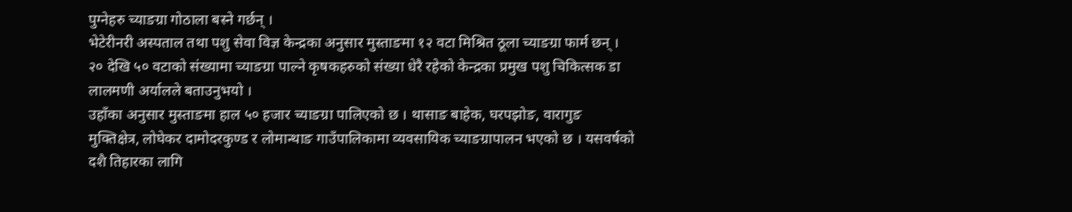पुग्नेहरु च्याङग्रा गोठाला बस्ने गर्छन् ।
भेटेरीनरी अस्पताल तथा पशु सेवा विज्ञ केन्द्रका अनुसार मुस्ताङमा १२ वटा मिश्रित ठूला च्याङग्रा फार्म छन् । २० देखि ५० वटाको संख्यामा च्याङग्रा पाल्ने कृषकहरुको संख्या धेरै रहेको केन्द्रका प्रमुख पशु चिकित्सक डा लालमणी अर्यालले बताउनुभयो ।
उहाँका अनुसार मुस्ताङमा हाल ५० हजार च्याङग्रा पालिएको छ । थासाङ बाहेक, घरपझोङ, वारागुङ मुक्तिक्षेत्र, लोघेकर दामोदरकुण्ड र लोमान्थाङ गाउँपालिकामा व्यवसायिक च्याङग्रापालन भएको छ । यसवर्षको दशै तिहारका लागि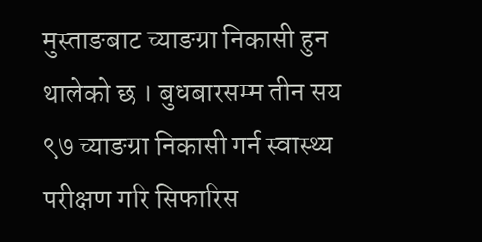मुस्ताङबाट च्याङग्रा निकासी हुन थालेको छ । बुधबारसम्म तीन सय ९७ च्याङग्रा निकासी गर्न स्वास्थ्य परीक्षण गरि सिफारिस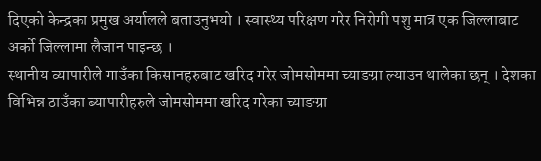दिएको केन्द्रका प्रमुख अर्यालले बताउनुभयो । स्वास्थ्य परिक्षण गरेर निरोगी पशु मात्र एक जिल्लाबाट अर्को जिल्लामा लैजान पाइन्छ ।
स्थानीय व्यापारीले गाउँका किसानहरुबाट खरिद गरेर जोमसोममा च्याङग्रा ल्याउन थालेका छन् । देशका विभिन्न ठाउँका ब्यापारीहरुले जोमसोममा खरिद गरेका च्याङग्रा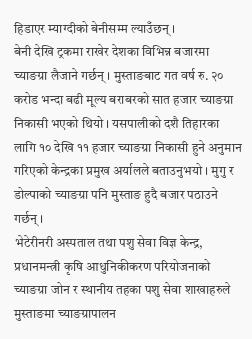हिडाएर म्याग्दीको बेनीसम्म ल्याउँछन् ।
बेनी देखि ट्रकमा राखेर देशका विभिन्न बजारमा च्याङग्रा लैजाने गर्छन् । मुस्ताङबाट गत वर्ष रु. २० करोड भन्दा बढी मूल्य बराबरको सात हजार च्याङग्रा निकासी भएको थियो । यसपालीको दशै तिहारका लागि १० देखि ११ हजार च्याङग्रा निकासी हुने अनुमान गरिएको केन्द्रका प्रमुख अर्यालले बताउनुभयो । मुगु र डोल्पाको च्याङग्रा पनि मुस्ताङ हुदै बजार पठाउने गर्छन् ।
भेटेरीनरी अस्पताल तथा पशु सेवा विज्ञ केन्द्र, प्रधानमन्त्री कृषि आधुनिकीकरण परियोजनाको च्याङग्रा जोन र स्थानीय तहका पशु सेवा शाखाहरुले मुस्ताङमा च्याङग्रापालन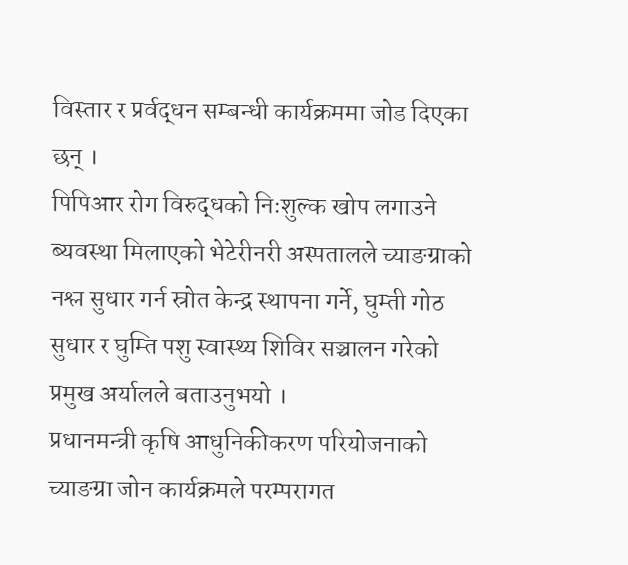विस्तार र प्रर्वद्धन सम्बन्धी कार्यक्रममा जोड दिएका छन् ।
पिपिआर रोग विरुद्धको निःशुल्क खोप लगाउने ब्यवस्था मिलाएको भेटेरीनरी अस्पतालले च्याङग्राको नश्ल सुधार गर्न स्रोत केन्द्र स्थापना गर्ने, घुम्ती गोठ सुधार र घुम्ति पशु स्वास्थ्य शिविर सञ्चालन गरेको प्रमुख अर्यालले बताउनुभयो ।
प्रधानमन्त्री कृषि आधुनिकीकरण परियोजनाको च्याङग्रा जोन कार्यक्रमले परम्परागत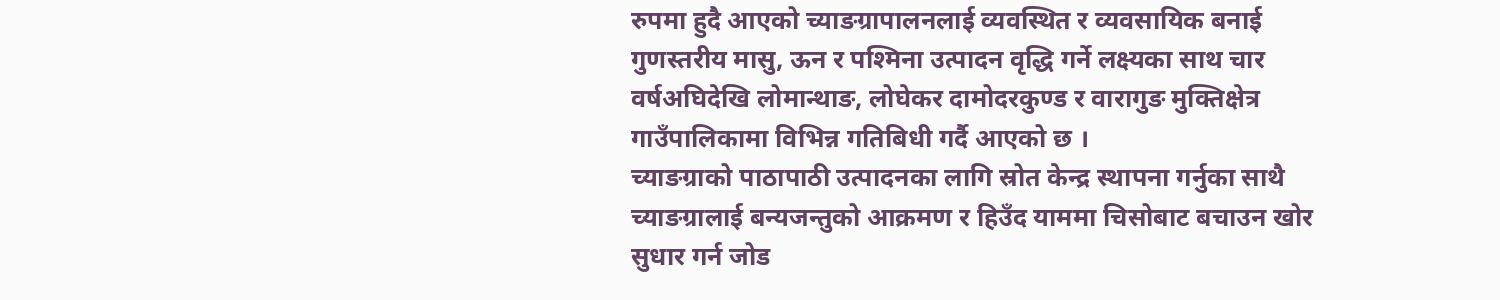रुपमा हुदै आएको च्याङग्रापालनलाई व्यवस्थित र व्यवसायिक बनाई गुणस्तरीय मासु, ऊन र पश्मिना उत्पादन वृद्धि गर्ने लक्ष्यका साथ चार वर्षअघिदेखि लोमान्थाङ, लोघेकर दामोदरकुण्ड र वारागुङ मुक्तिक्षेत्र गाउँपालिकामा विभिन्न गतिबिधी गर्दै आएको छ ।
च्याङग्राको पाठापाठी उत्पादनका लागि स्रोत केन्द्र स्थापना गर्नुका साथै च्याङग्रालाई बन्यजन्तुको आक्रमण र हिउँद याममा चिसोबाट बचाउन खोर सुधार गर्न जोड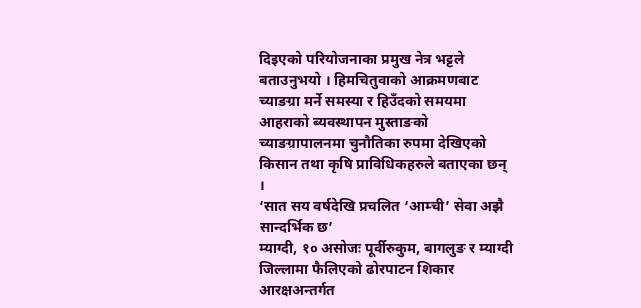दिइएको परियोजनाका प्रमुख नेत्र भट्टले बताउनुभयो । हिमचितुवाको आक्रमणबाट च्याङग्रा मर्ने समस्या र हिउँदको समयमा आहराको ब्यवस्थापन मुस्ताङको च्याङग्रापालनमा चुनौतिका रुपमा देखिएको किसान तथा कृषि प्राविधिकहरुले बताएका छन् ।
‘सात सय वर्षदेखि प्रचलित ‘आम्ची’ सेवा अझै सान्दर्भिक छ’
म्याग्दी, १० असोजः पूर्वीरुकुम, बागलुङ र म्याग्दी जिल्लामा फैलिएको ढोरपाटन शिकार आरक्षअन्तर्गत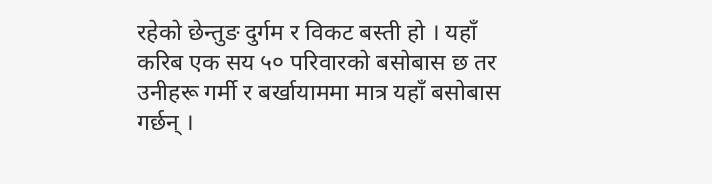रहेको छेन्तुङ दुर्गम र विकट बस्ती हो । यहाँ करिब एक सय ५० परिवारको बसोबास छ तर उनीहरू गर्मी र बर्खायाममा मात्र यहाँ बसोबास गर्छन् ।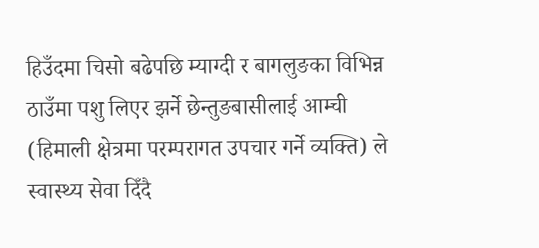हिउँदमा चिसो बढेपछि म्याग्दी र बागलुङका विभिन्न ठाउँमा पशु लिएर झर्ने छेन्तुङबासीलाई आम्ची (हिमाली क्षेत्रमा परम्परागत उपचार गर्ने व्यक्ति) ले स्वास्थ्य सेवा दिँदै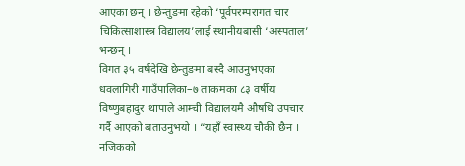आएका छन् । छेन्तुङमा रहेको ‘पूर्वपरम्परागत चार चिकित्साशास्त्र विद्यालय’लाई स्थानीयबासी ‘अस्पताल’ भन्छन् ।
विगत ३५ वर्षदेखि छेन्तुङमा बस्दै आउनुभएका धवलागिरी गाउँपालिका–७ ताकमका ८३ वर्षीय विष्णुबहादुर थापाले आम्ची विद्यालयमै औषधि उपचार गर्दै आएको बताउनुभयो । “यहाँ स्वास्थ्य चौकी छैन । नजिकको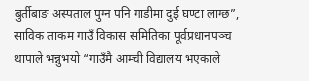बुर्तीबाङ अस्पताल पुग्न पनि गाडीमा दुई घण्टा लाग्छ”, साविक ताकम गाउँ विकास समितिका पूर्वप्रधानपञ्च थापाले भन्नुभयो “गाउँमै आम्ची विद्यालय भएकाले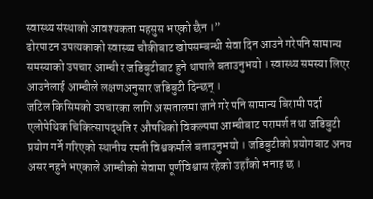स्वास्थ्य संस्थाको आवश्यकता महसुस भएको छैन ।”
ढोरपाटन उपत्यकाको स्वास्थ्य चौकीबाट खोपसम्बन्धी सेवा दिन आउने गरेपनि सामान्य समस्याको उपचार आम्ची र जडिबुटीबाट हुने थापाले बताउनुभयो । स्वास्थ्य समस्या लिएर आउनेलाई आम्चीले लक्षणअनुसार जडिबुटी दिन्छन् ।
जटिल किसिमको उपचारका लागि अस्पतालमा जाने गरे पनि सामान्य बिरामी पर्दा एलोपेथिक चिकित्सापद्धति र औषधिको विकल्पमा आम्चीबाट परामर्श तथा जडिबुटी प्रयोग गर्ने गरिएको स्थानीय रमती विश्वकर्माले बताउनुभयो । जडिबुटीको प्रयोगबाट अनय असर नहुने भएकाले आम्चीको सेवामा पूर्णविश्वास रहेको उहाँको भनाइ छ ।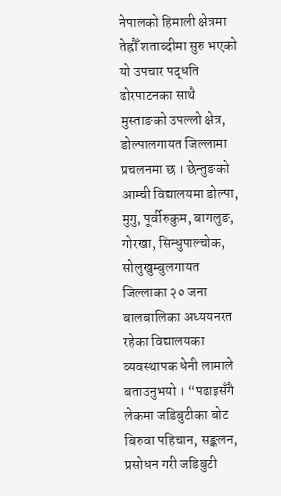नेपालको हिमाली क्षेत्रमा तेह्रौँ शताब्दीमा सुरु भएको यो उपचार पद्धति ढोरपाटनका साथै मुस्ताङको उपल्लो क्षेत्र, डोल्पालगायत जिल्लामा प्रचलनमा छ । छेन्तुङको आम्ची विद्यालयमा डोल्पा, मुगु, पूर्वीरुकुम, बागलुङ, गोरखा, सिन्धुपाल्चोक, सोलुखुम्बुलगायत जिल्लाका २० जना बालबालिका अध्ययनरत रहेका विद्यालयका व्यवस्थापक धेनी लामाले बताउनुभयो । “पढाइसँगै लेकमा जडिबुटीका बोट बिरुवा पहिचान, सङ्कलन, प्रसोधन गरी जडिबुटी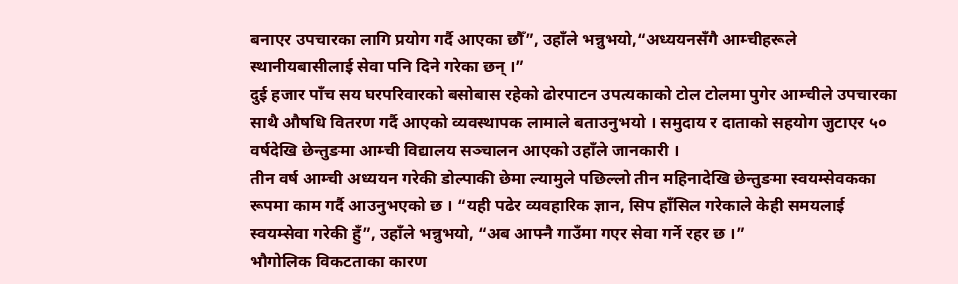बनाएर उपचारका लागि प्रयोग गर्दै आएका छौँ”, उहाँले भन्नुभयो,“अध्ययनसँगै आम्चीहरूले स्थानीयबासीलाई सेवा पनि दिने गरेका छन् ।”
दुई हजार पाँच सय घरपरिवारको बसोबास रहेको ढोरपाटन उपत्यकाको टोल टोलमा पुगेर आम्चीले उपचारका साथै औषधि वितरण गर्दै आएको व्यवस्थापक लामाले बताउनुभयो । समुदाय र दाताको सहयोग जुटाएर ५० वर्षदेखि छेन्तुङमा आम्ची विद्यालय सञ्चालन आएको उहाँले जानकारी ।
तीन वर्ष आम्ची अध्ययन गरेकी डोल्पाकी छेमा ल्यामुले पछिल्लो तीन महिनादेखि छेन्तुङमा स्वयम्सेवकका रूपमा काम गर्दै आउनुभएको छ । “यही पढेर व्यवहारिक ज्ञान, सिप हाँसिल गरेकाले केही समयलाई स्वयम्सेवा गरेकी हुँ”, उहाँले भन्नुभयो, “अब आफ्नै गाउँमा गएर सेवा गर्ने रहर छ ।”
भौगोलिक विकटताका कारण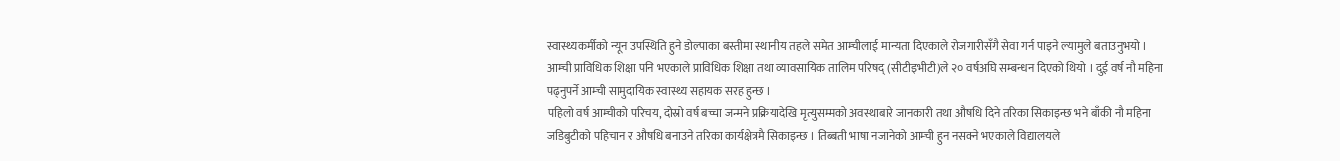स्वास्थ्यकर्मीको न्यून उपस्थिति हुने डोल्पाका बस्तीमा स्थानीय तहले समेत आम्चीलाई मान्यता दिएकाले रोजगारीसँगै सेवा गर्न पाइने ल्यामुले बताउनुभयो । आम्ची प्राविधिक शिक्षा पनि भएकाले प्राविधिक शिक्षा तथा व्यावसायिक तालिम परिषद् (सीटीइभीटी)ले २० वर्षअघि सम्बन्धन दिएको थियो । दुई वर्ष नौ महिना पढ्नुपर्ने आम्ची सामुदायिक स्वास्थ्य सहायक सरह हुन्छ ।
पहिलो वर्ष आम्चीको परिचय, दोस्रो वर्ष बच्चा जन्मने प्रक्रियादेखि मृत्युसम्मको अवस्थाबारे जानकारी तथा औषधि दिने तरिका सिकाइन्छ भने बाँकी नौ महिना जडिबुटीको पहिचान र औषधि बनाउने तरिका कार्यक्षेत्रमै सिकाइन्छ । तिब्बती भाषा नजानेको आम्ची हुन नसक्ने भएकाले विद्यालयले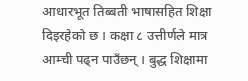आधारभूत तिब्बती भाषासहित शिक्षा दिइरहेको छ । कक्षा ८ उत्तीर्णले मात्र आम्ची पढ्न पाउँछन् । बुद्ध शिक्षामा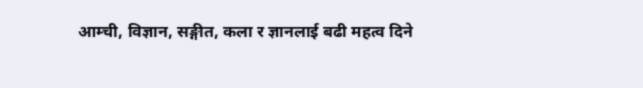आम्ची, विज्ञान, सङ्गीत, कला र ज्ञानलाई बढी महत्व दिने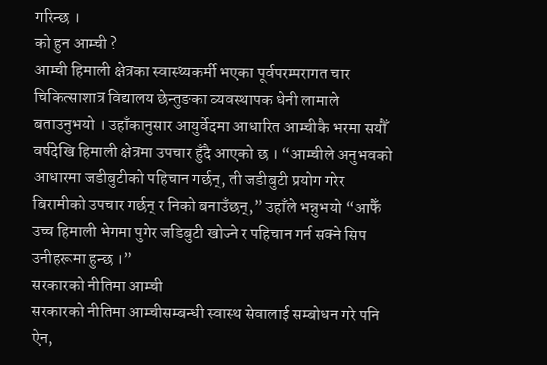गरिन्छ ।
को हुन आम्ची ?
आम्ची हिमाली क्षेत्रका स्वास्थ्यकर्मी भएका पूर्वपरम्परागत चार चिकित्साशात्र विद्यालय छेन्तुङका व्यवस्थापक धेनी लामाले बताउनुभयो । उहाँकानुसार आयुर्वेदमा आधारित आम्चीकै भरमा सयौँ वर्षदेखि हिमाली क्षेत्रमा उपचार हुँदै आएको छ । “आम्चीले अनुभवको आधारमा जडीबुटीको पहिचान गर्छन्, ती जडीबुटी प्रयोग गरेर बिरामीको उपचार गर्छन् र निको बनाउँछन्,” उहाँले भन्नुभयो “आफैँ उच्च हिमाली भेगमा पुगेर जडिबुटी खोज्ने र पहिचान गर्न सक्ने सिप उनीहरूमा हुन्छ ।”
सरकारको नीतिमा आम्ची
सरकारको नीतिमा आम्चीसम्बन्धी स्वास्थ सेवालाई सम्बोधन गरे पनि ऐन,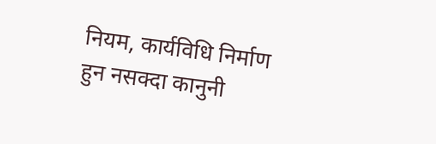नियम, कार्यविधि निर्माण हुन नसक्दा कानुनी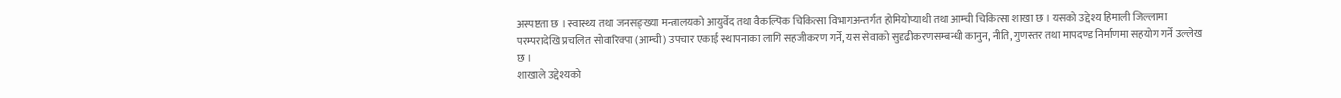अस्पष्टता छ । स्वास्थ्य तथा जनसङ्ख्या मन्त्रालयको आयुर्वेद तथा वैकल्पिक चिकित्सा विभागअन्तर्गत होमियोप्याथी तथा आम्ची चिकित्सा शाखा छ । यसको उद्देश्य हिमाली जिल्लामा परम्परादेखि प्रचलित सोवारिक्पा (आम्ची) उपचार एकाई स्थापनाका लागि सहजीकरण गर्ने, यस सेवाको सुदृढीकरणसम्बन्धी कानुन, नीति, गुणस्तर तथा मापदण्ड निर्माणमा सहयोग गर्ने उल्लेख छ ।
शाखाले उद्देश्यको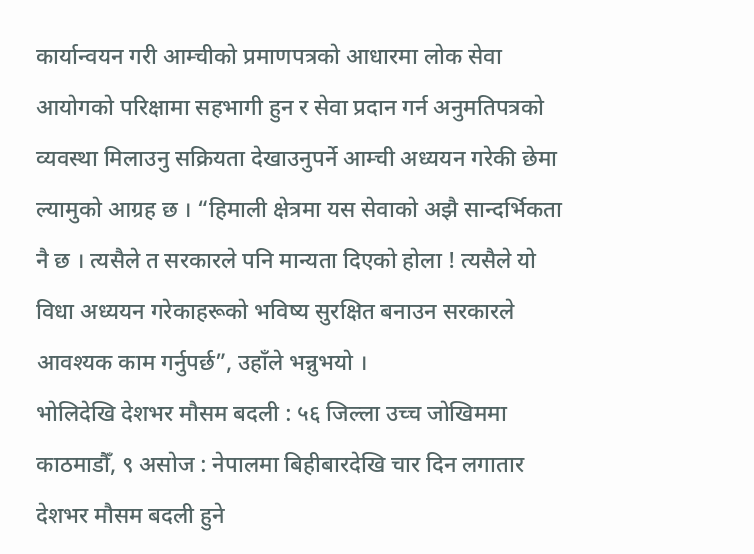कार्यान्वयन गरी आम्चीको प्रमाणपत्रको आधारमा लोक सेवा आयोगको परिक्षामा सहभागी हुन र सेवा प्रदान गर्न अनुमतिपत्रको व्यवस्था मिलाउनु सक्रियता देखाउनुपर्ने आम्ची अध्ययन गरेकी छेमा ल्यामुको आग्रह छ । “हिमाली क्षेत्रमा यस सेवाको अझै सान्दर्भिकता नै छ । त्यसैले त सरकारले पनि मान्यता दिएको होला ! त्यसैले यो विधा अध्ययन गरेकाहरूको भविष्य सुरक्षित बनाउन सरकारले आवश्यक काम गर्नुपर्छ”, उहाँले भन्नुभयो ।
भोलिदेखि देशभर मौसम बदली : ५६ जिल्ला उच्च जोखिममा
काठमाडौँ, ९ असोज : नेपालमा बिहीबारदेखि चार दिन लगातार देशभर मौसम बदली हुने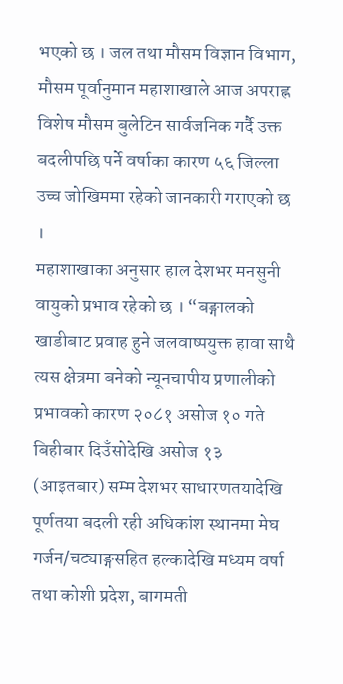भएको छ । जल तथा मौसम विज्ञान विभाग, मौसम पूर्वानुमान महाशाखाले आज अपराह्न विशेष मौसम बुलेटिन सार्वजनिक गर्दै उक्त बदलीपछि पर्ने वर्षाका कारण ५६ जिल्ला उच्च जोखिममा रहेको जानकारी गराएको छ ।
महाशाखाका अनुसार हाल देशभर मनसुनी वायुको प्रभाव रहेको छ । “बङ्गालको खाडीबाट प्रवाह हुने जलवाष्पयुक्त हावा साथै त्यस क्षेत्रमा बनेको न्यूनचापीय प्रणालीको प्रभावको कारण २०८१ असोज १० गते बिहीबार दिउँसोदेखि असोज १३ (आइतबार) सम्म देशभर साधारणतयादेखि पूर्णतया बदली रही अधिकांश स्थानमा मेघ गर्जन/चट्याङ्गसहित हल्कादेखि मध्यम वर्षा तथा कोशी प्रदेश, बागमती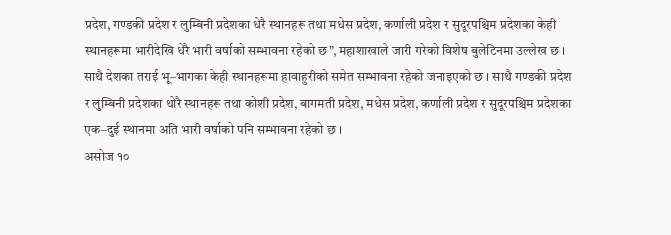प्रदेश, गण्डकी प्रदेश र लुम्बिनी प्रदेशका धेरै स्थानहरू तथा मधेस प्रदेश, कर्णाली प्रदेश र सुदूरपश्चिम प्रदेशका केही स्थानहरूमा भारीदेखि धेरै भारी वर्षाको सम्भावना रहेको छ”, महाशाखाले जारी गरेको विशेष बुलेटिनमा उल्लेख छ ।
साथै देशका तराई भू–भागका केही स्थानहरूमा हावाहुरीको समेत सम्भावना रहेको जनाइएको छ । साथै गण्डकी प्रदेश र लुम्बिनी प्रदेशका थोरै स्थानहरू तथा कोशी प्रदेश, बागमती प्रदेश, मधेस प्रदेश, कर्णाली प्रदेश र सुदूरपश्चिम प्रदेशका एक–दुई स्थानमा अति भारी वर्षाको पनि सम्भावना रहेको छ ।
असोज १०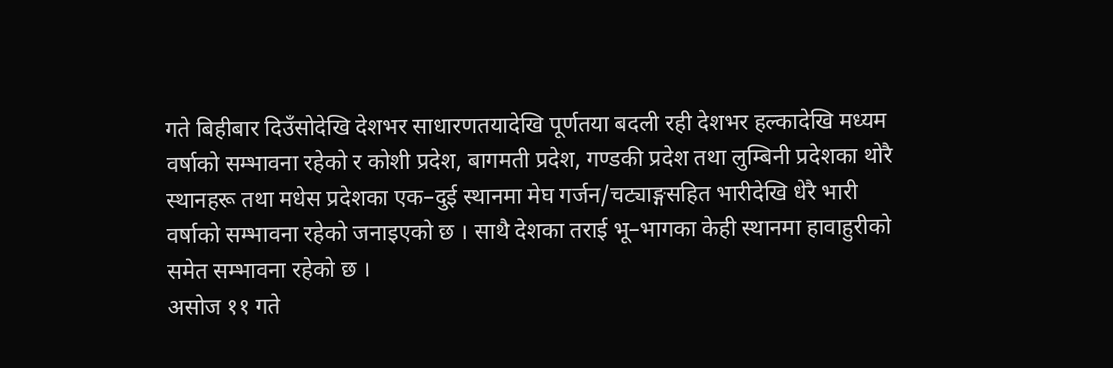गते बिहीबार दिउँसोदेखि देशभर साधारणतयादेखि पूर्णतया बदली रही देशभर हल्कादेखि मध्यम वर्षाको सम्भावना रहेको र कोशी प्रदेश, बागमती प्रदेश, गण्डकी प्रदेश तथा लुम्बिनी प्रदेशका थोरै स्थानहरू तथा मधेस प्रदेशका एक–दुई स्थानमा मेघ गर्जन/चट्याङ्गसहित भारीदेखि धेरै भारी वर्षाको सम्भावना रहेको जनाइएको छ । साथै देशका तराई भू–भागका केही स्थानमा हावाहुरीको समेत सम्भावना रहेको छ ।
असोज ११ गते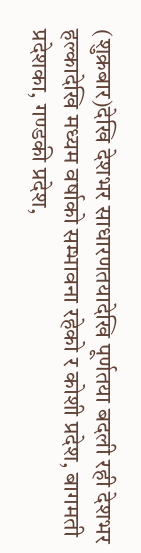(शुक्रबार)देखि देशभर साधारणतयादेखि पूर्णतया बदली रही देशभर हल्कादेखि मध्यम वर्षाको सम्भावना रहेको र कोशी प्रदेश, बागमती प्रदेशका, गण्डकी प्रदेश,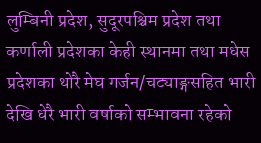लुम्बिनी प्रदेश, सुदूरपश्चिम प्रदेश तथा कर्णाली प्रदेशका केही स्थानमा तथा मधेस प्रदेशका थोरै मेघ गर्जन/चट्याङ्गसहित भारी देखि धेरै भारी वर्षाको सम्भावना रहेको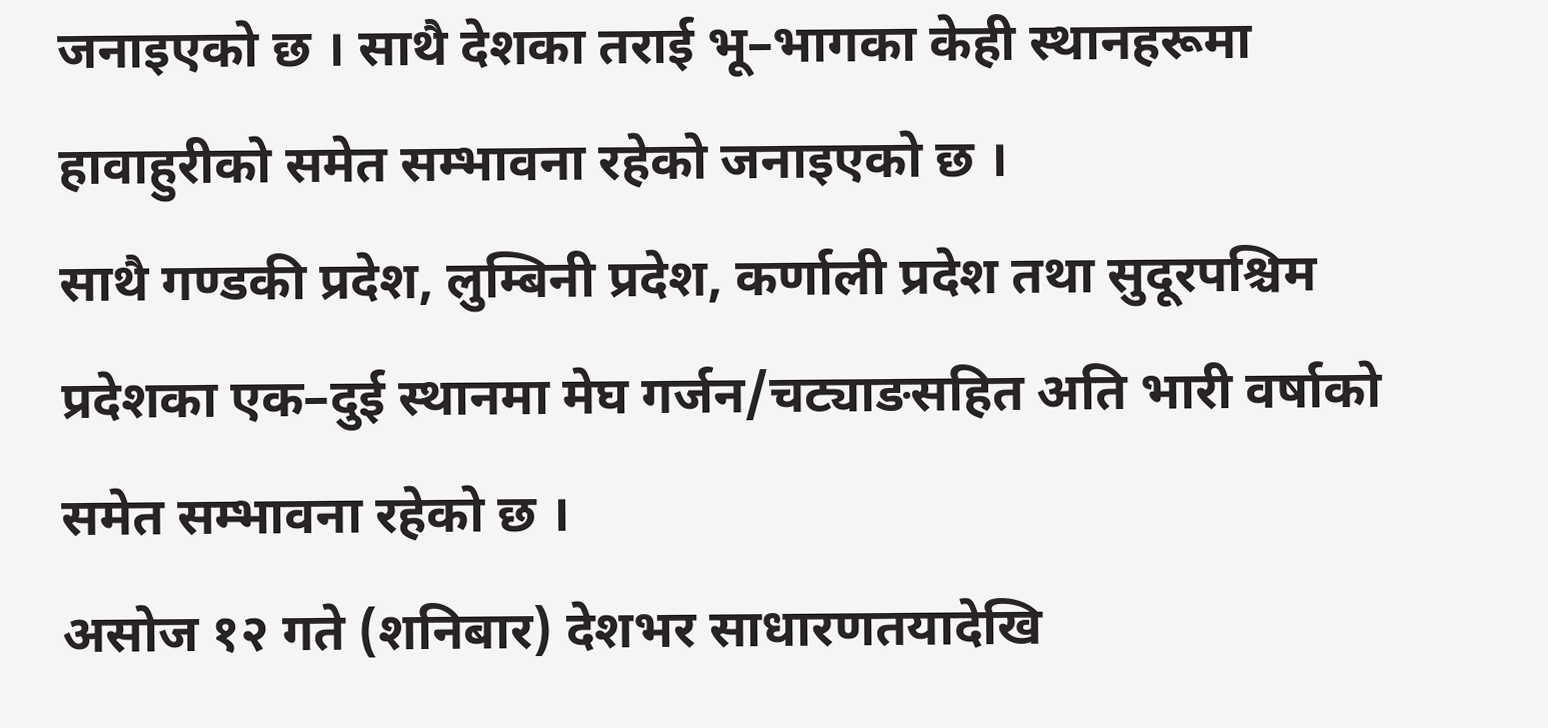जनाइएको छ । साथै देशका तराई भू–भागका केही स्थानहरूमा हावाहुरीको समेत सम्भावना रहेको जनाइएको छ ।
साथै गण्डकी प्रदेश, लुम्बिनी प्रदेश, कर्णाली प्रदेश तथा सुदूरपश्चिम प्रदेशका एक–दुई स्थानमा मेघ गर्जन/चट्याङसहित अति भारी वर्षाको समेत सम्भावना रहेको छ ।
असोज १२ गते (शनिबार) देशभर साधारणतयादेखि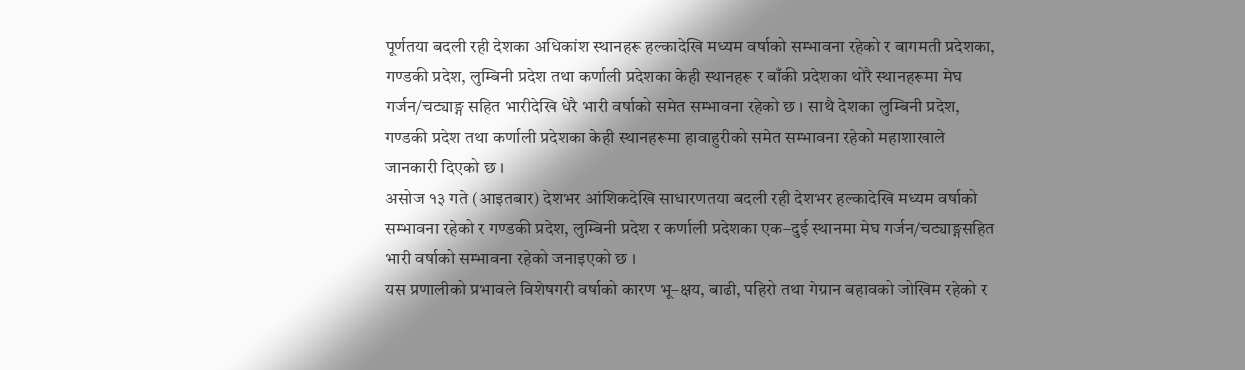पूर्णतया बदली रही देशका अधिकांश स्थानहरू हल्कादेखि मध्यम वर्षाको सम्भावना रहेको र बागमती प्रदेशका, गण्डकी प्रदेश, लुम्बिनी प्रदेश तथा कर्णाली प्रदेशका केही स्थानहरू र बाँकी प्रदेशका थोरै स्थानहरूमा मेघ गर्जन/चट्याङ्ग सहित भारीदेखि धेरै भारी वर्षाको समेत सम्भावना रहेको छ । साथै देशका लुम्बिनी प्रदेश, गण्डकी प्रदेश तथा कर्णाली प्रदेशका केही स्थानहरूमा हावाहुरीको समेत सम्भावना रहेको महाशाखाले जानकारी दिएको छ ।
असोज १३ गते (आइतबार) देशभर आंशिकदेखि साधारणतया बदली रही देशभर हल्कादेखि मध्यम वर्षाको सम्भावना रहेको र गण्डकी प्रदेश, लुम्बिनी प्रदेश र कर्णाली प्रदेशका एक–दुई स्थानमा मेघ गर्जन/चट्याङ्गसहित भारी वर्षाको सम्भावना रहेको जनाइएको छ ।
यस प्रणालीको प्रभावले विशेषगरी वर्षाको कारण भू–क्षय, बाढी, पहिरो तथा गेग्रान बहावको जोखिम रहेको र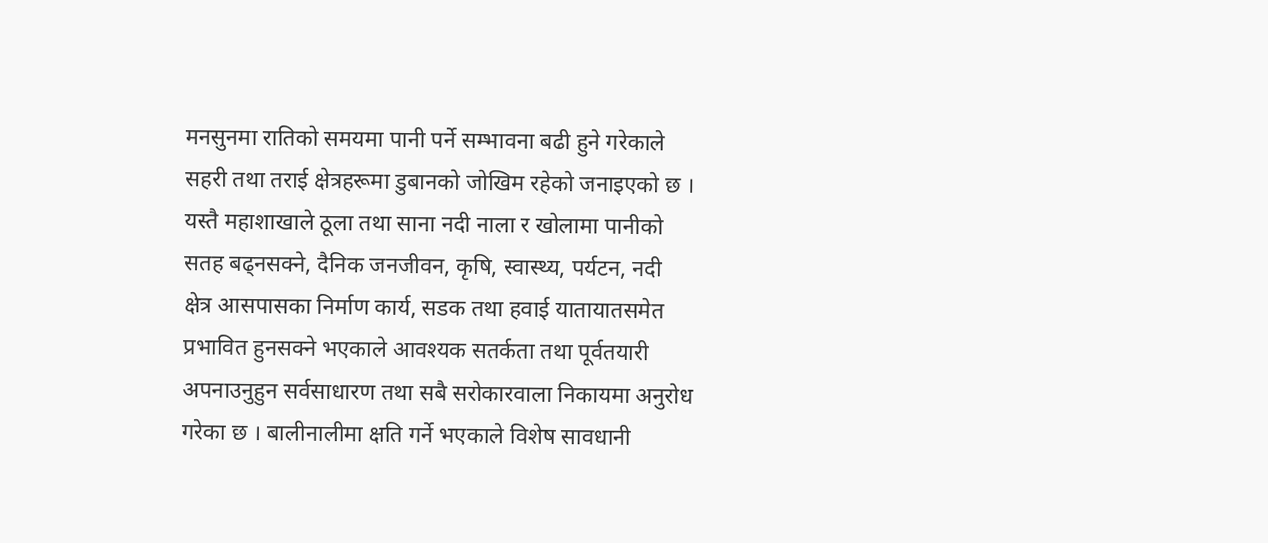मनसुनमा रातिको समयमा पानी पर्ने सम्भावना बढी हुने गरेकाले सहरी तथा तराई क्षेत्रहरूमा डुबानको जोखिम रहेको जनाइएको छ ।
यस्तै महाशाखाले ठूला तथा साना नदी नाला र खोलामा पानीको सतह बढ्नसक्ने, दैनिक जनजीवन, कृषि, स्वास्थ्य, पर्यटन, नदी क्षेत्र आसपासका निर्माण कार्य, सडक तथा हवाई यातायातसमेत प्रभावित हुनसक्ने भएकाले आवश्यक सतर्कता तथा पूर्वतयारी अपनाउनुहुन सर्वसाधारण तथा सबै सरोकारवाला निकायमा अनुरोध गरेका छ । बालीनालीमा क्षति गर्ने भएकाले विशेष सावधानी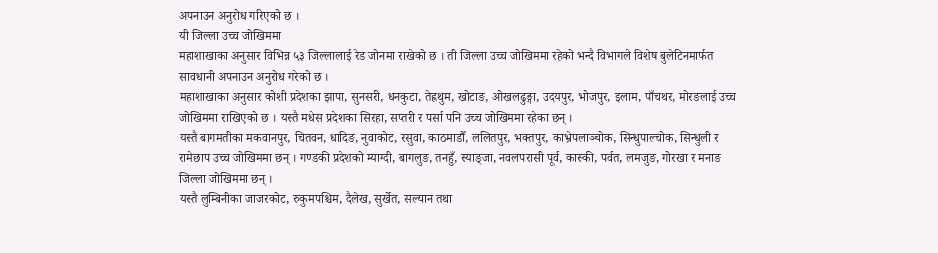अपनाउन अनुरोध गरिएको छ ।
यी जिल्ला उच्च जोखिममा
महाशाखाका अनुसार विभिन्न ५३ जिल्लालाई रेड जोनमा राखेको छ । ती जिल्ला उच्च जोखिममा रहेको भन्दै विभागले विशेष बुलेटिनमार्फत सावधानी अपनाउन अनुरोध गरेको छ ।
महाशाखाका अनुसार कोशी प्रदेशका झापा, सुनसरी, धनकुटा, तेह्रथुम, खोटाङ, ओखलढुङ्गा, उदयपुर, भोजपुर, इलाम, पाँचथर, मोरङलाई उच्च जोखिममा राखिएको छ । यस्तै मधेस प्रदेशका सिरहा, सप्तरी र पर्सा पनि उच्च जोखिममा रहेका छन् ।
यस्तै बागमतीका मकवानपुर, चितवन, धादिङ, नुवाकोट, रसुवा, काठमाडौँ, ललितपुर, भक्तपुर, काभ्रेपलाञ्चोक, सिन्धुपाल्चोक, सिन्धुली र रामेछाप उच्च जोखिममा छन् । गण्डकी प्रदेशको म्याग्दी, बागलुङ, तनहुँ, स्याङ्जा, नवलपरासी पूर्व, कास्की, पर्वत, लमजुङ, गोरखा र मनाङ जिल्ला जोखिममा छन् ।
यस्तै लुम्बिनीका जाजरकोट, रुकुमपश्चिम, दैलेख, सुर्खेत, सल्यान तथा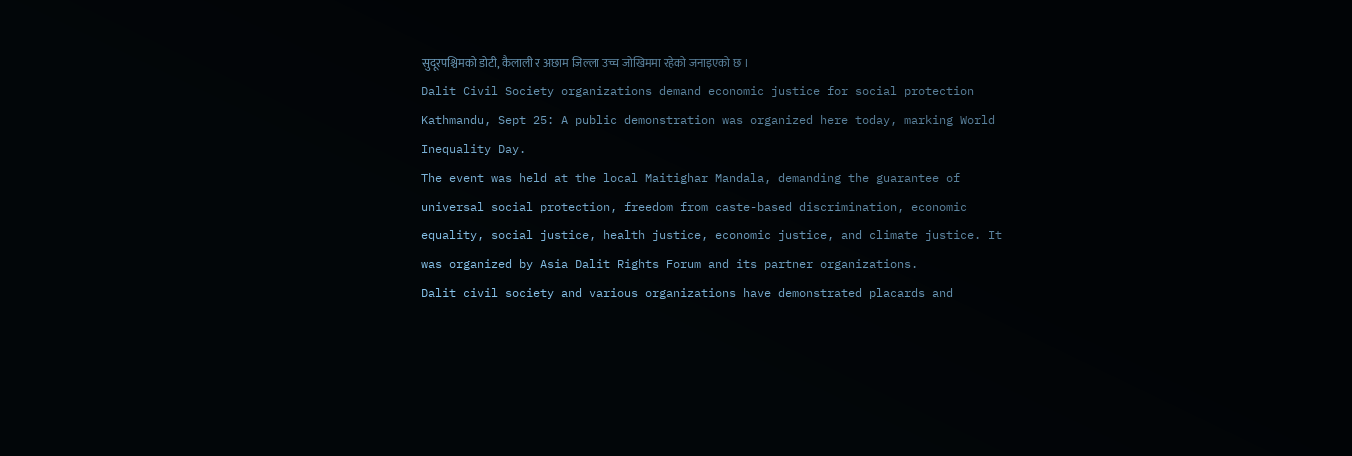सुदूरपश्चिमको डोटी, कैलाली र अछाम जिल्ला उच्च जोखिममा रहेको जनाइएको छ ।
Dalit Civil Society organizations demand economic justice for social protection
Kathmandu, Sept 25: A public demonstration was organized here today, marking World Inequality Day.
The event was held at the local Maitighar Mandala, demanding the guarantee of universal social protection, freedom from caste-based discrimination, economic equality, social justice, health justice, economic justice, and climate justice. It was organized by Asia Dalit Rights Forum and its partner organizations.
Dalit civil society and various organizations have demonstrated placards and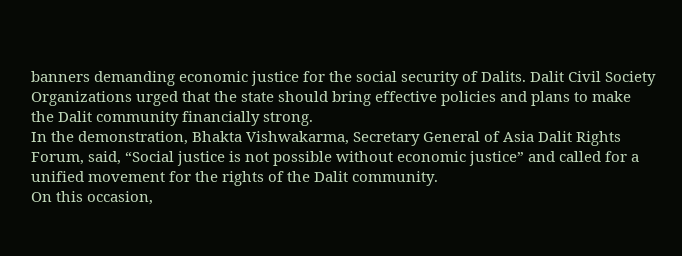banners demanding economic justice for the social security of Dalits. Dalit Civil Society Organizations urged that the state should bring effective policies and plans to make the Dalit community financially strong.
In the demonstration, Bhakta Vishwakarma, Secretary General of Asia Dalit Rights Forum, said, “Social justice is not possible without economic justice” and called for a unified movement for the rights of the Dalit community.
On this occasion,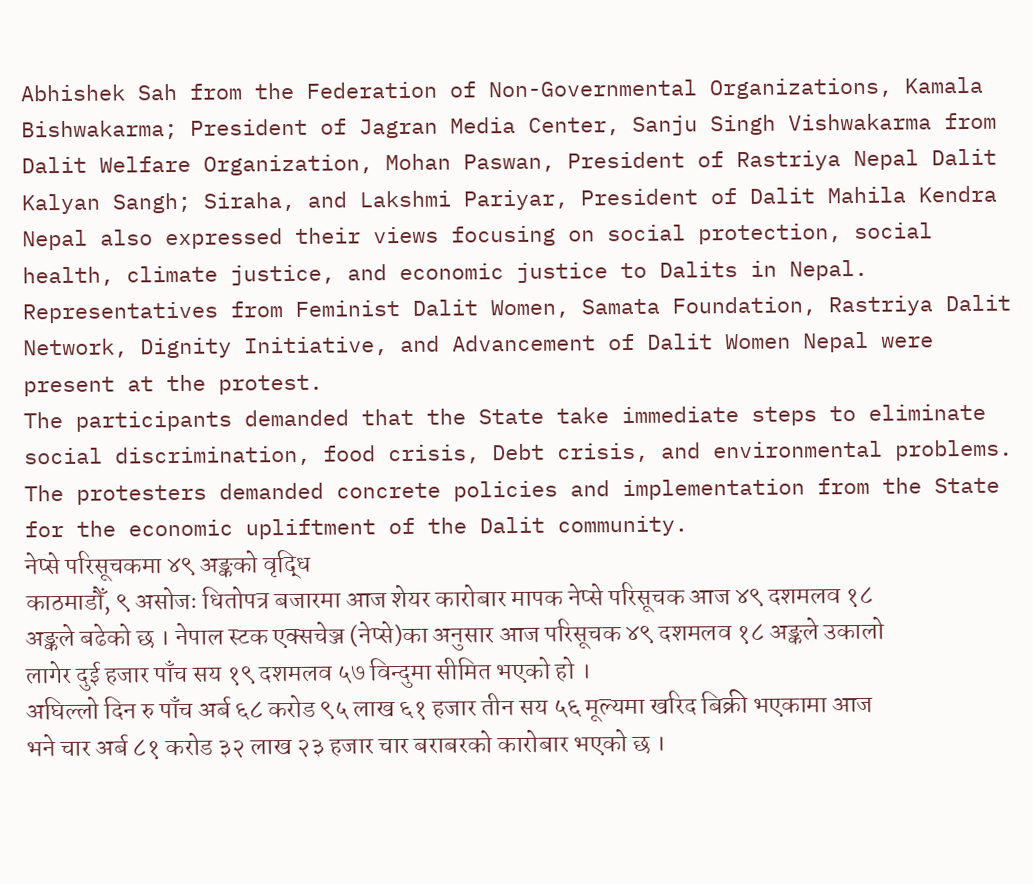Abhishek Sah from the Federation of Non-Governmental Organizations, Kamala Bishwakarma; President of Jagran Media Center, Sanju Singh Vishwakarma from Dalit Welfare Organization, Mohan Paswan, President of Rastriya Nepal Dalit Kalyan Sangh; Siraha, and Lakshmi Pariyar, President of Dalit Mahila Kendra Nepal also expressed their views focusing on social protection, social health, climate justice, and economic justice to Dalits in Nepal.
Representatives from Feminist Dalit Women, Samata Foundation, Rastriya Dalit Network, Dignity Initiative, and Advancement of Dalit Women Nepal were present at the protest.
The participants demanded that the State take immediate steps to eliminate social discrimination, food crisis, Debt crisis, and environmental problems.
The protesters demanded concrete policies and implementation from the State for the economic upliftment of the Dalit community.
नेप्से परिसूचकमा ४९ अङ्कको वृद्धि
काठमाडौँ, ९ असोजः धितोपत्र बजारमा आज शेयर कारोबार मापक नेप्से परिसूचक आज ४९ दशमलव १८ अङ्कले बढेको छ । नेपाल स्टक एक्सचेञ्ज (नेप्से)का अनुसार आज परिसूचक ४९ दशमलव १८ अङ्कले उकालो लागेर दुई हजार पाँच सय १९ दशमलव ५७ विन्दुमा सीमित भएको हो ।
अघिल्लो दिन रु पाँच अर्ब ६८ करोड ९५ लाख ६१ हजार तीन सय ५६ मूल्यमा खरिद बिक्री भएकामा आज भने चार अर्ब ८१ करोड ३२ लाख २३ हजार चार बराबरको कारोबार भएको छ ।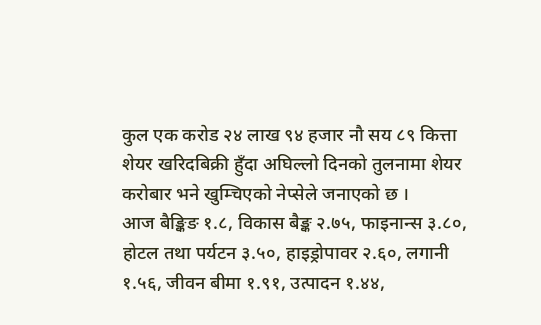कुल एक करोड २४ लाख ९४ हजार नौ सय ८९ कित्ता शेयर खरिदबिक्री हुँदा अघिल्लो दिनको तुलनामा शेयर करोबार भने खुम्चिएको नेप्सेले जनाएको छ ।
आज बैङ्किङ १.८, विकास बैङ्क २.७५, फाइनान्स ३.८०, होटल तथा पर्यटन ३.५०, हाइड्रोपावर २.६०, लगानी १.५६, जीवन बीमा १.९१, उत्पादन १.४४,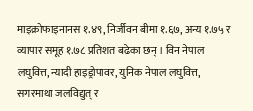माइक्रोफाइनानस १.४९, निर्जीवन बीमा १.६७, अन्य १.७५ र व्यापार समूह १.७८ प्रतिशत बढेका छन् । विन नेपाल लघुवित्त, न्यादी हाइड्रोपावर, युनिक नेपाल लघुवित्त, सगरमाथा जलविद्युत् र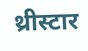थ्रीस्टार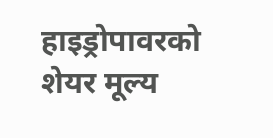हाइड्रोपावरको शेयर मूल्य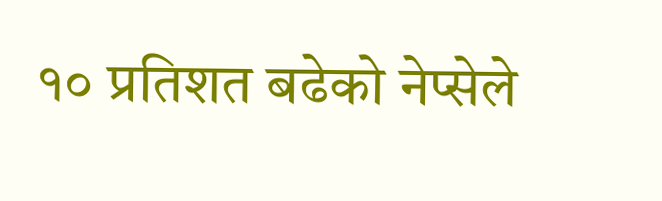१० प्रतिशत बढेको नेप्सेले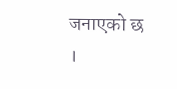जनाएको छ ।